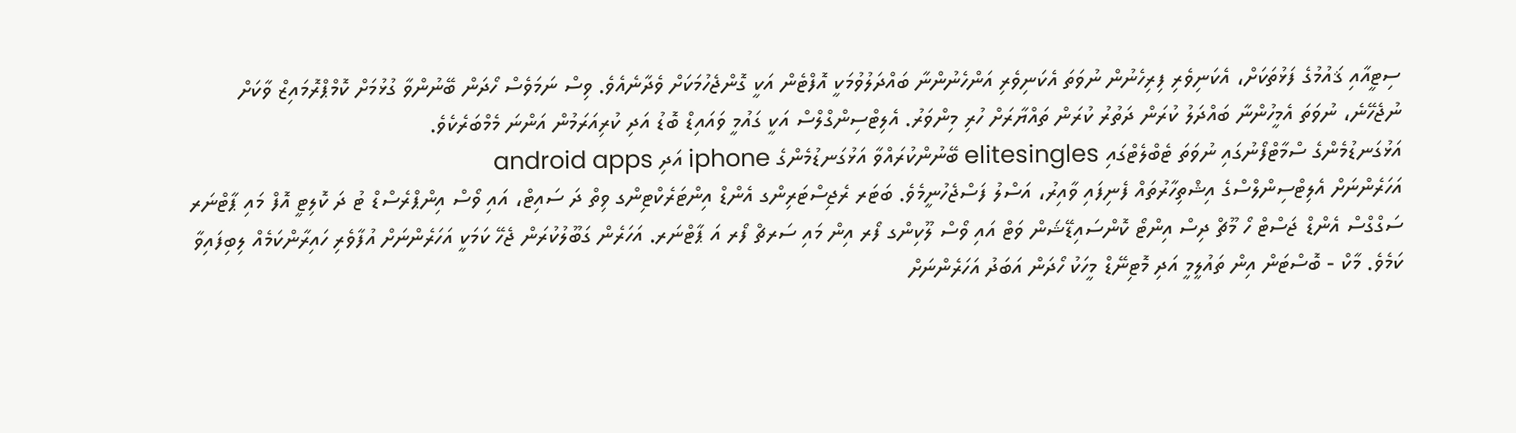ސިޓީއާއި ޤައުމުގެ ފަޅުތަކަށް، އެކަނިވެރި ފިރިހެނުން ނުވަތަ އެކަނިވެރި އަންހެނުންނާ ބައްދަލުވުމަކީ އޮފްޓެން އަކީ ގޮންޖެހުމަކަށް ވެދާނެއެވެ. ވިސް ނަމަވެސް ހޯދަން ބޭނުންވާ ގުޅުމަށް ކޮމްޕްރޮމައިޒް ވާކަށް ނުޖެހޭނެ، ނުވަތަ އެމީހުންނާ ބައްދަލު ކުރަން ދަތުރު ކުރަން ތައްޔާރަށް ހުރި މިންވަރު. އެލިޓްސިންގްލްސް އަކީ ގައުމީ ވައައިޑް ބޮޑު އަދި ކުރިއަރަމުން އަންނަ މެމްބަރެކެވެ.
އަޅުގަނޑުމެންގެ ސްމާޓްފޯނުގައި ނުވަތަ ޓެބްލެޓްގައި elitesingles ބޭނުންކުރައްވާ އަޅުގަނޑުމެންގެ iphone އަދި android apps
އަހަރެންނަށް އެލިޓްސިންލްސްގެ އިޝްތިހާރުތައް ފެނިފައި ވާއިރު، އަސްލު ފަސްޖެހުނީމެވެ. ބަޓަރ ރެޖިސްޓަރިންގ އެންޑް އިންޓަރެކްޓިންގ ވިތް ދަ ސައިޓް، އައި ވޯސް އިންޕްރެސްޑް ޓު ދަ ކޮލިޓީ އޮފް މައި ޕާޓްނަރ ސަގްގްސް އެންޑް ޖަސްޓް ހޯ މޫޗް ދިސް އިންޓޯ ކޮންސައިޑޭޝަން ވަޓް އައި ވޯސް ލޫކިންގ ފޯރ އިން މައި ސަރޗް ފޯރ އަ ޕާޓްނަރ. އަހަރެން ގަބޫލުކުރަން ޖެހޭ ކަމަކީ އަހަރެންނަށް އުފާވެރި ހައިރާންކަމެއް ލިބިފައިވާ ކަމެވެ. މާކް - ބޮސްޓަން އިން ތައުލީމީ އަދި މޮޓިނޭޑް މީހަކު ހޯދަން އަބަދު އަހަރެންނަށް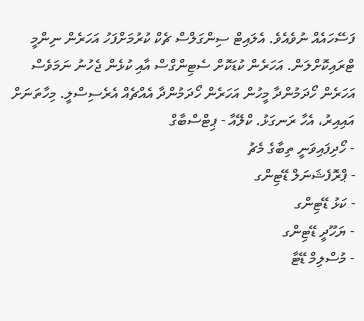ފަސޭހައެއް ނުވެއެވެ. އެލައިޓް ސިންގަލްސް ޗެކް ކުރުމަށްފަހު އަހަރެން ނިންމީ ޓްރައިކޮށްލަން. އަހަރެން ކުޑަކޮށް ސެޓިންގްސް އާއި ކުޅެން ޖެހުނު ނަމަވެސް އަހަރެން ހޯދަމުންދާ މީހުން އަހަރެން ހޯދަމުންދާ އެއްޗެއް އެރެސިސްލީ. މިހާތަނަށް އައިއިރު، އެހާ ރަނގަޅު. ކްލޭއާ - ޕިޓްސްބާގް
- ހޯދިފައިވަނީ ތިބާގެ މެޗު
- ޕްރޮފެޝަނަލް ޑޭޓިންގ
- ކަޅު ޑޭޓިންގ
- ޔަހޫދީ ޑޭޓިންގ
- މުސްލިމް ޑޭޓާ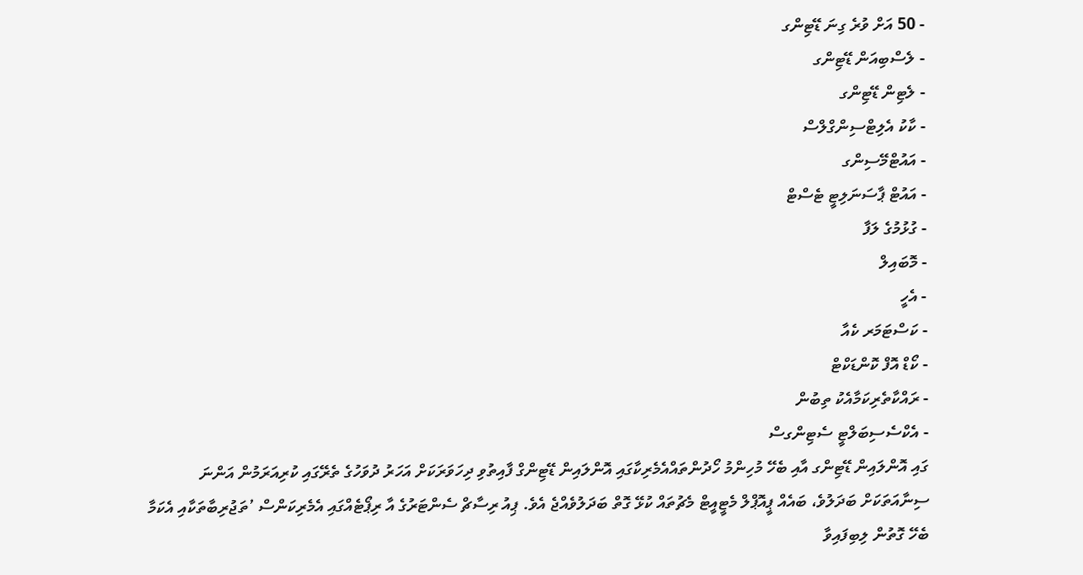- 50 އަށް ވުރެ ގިނަ ޑޭޓިންގ
- ލެސްބިއަން ޑޭޓިންގ
- ލެޓިން ޑޭޓިންގ
- ކާކު އެލިޓްސިންގްލްސް
- އައުޓްމޭސިންގ
- އައުޓް ޕާސަނަލިޓީ ޓެސްޓް
- ގުޅުމުގެ ލަފާ
- މޮބައިލް
- އެހީ
- ކަސްޓަމަރ ކެއާ
- ކޯޑް އޮފް ކޮންޑަކްޓް
- ރައްކާތެރިކަމާއެކު ތިބުން
- އެކްސެސިބަލްޓީ ސެޓިންގސް
ގައި އޮންލައިން ޑޭޓިންގ އާއި ބެހޭ މުހިންމު ހޯދުންތައްއެމެރިކާގައި އޮންލައިން ޑޭޓިންގް ފާއިތުވި ދިހަވަރަކަށް އަހަރު ދުވަހުގެ ތެރޭގައި ކުރިއަރަމުން އަންނަ ސިނާއަތަކަށް ބަދަލުވެ، ބައެއް ޕީއޮޕްލް މެޓީއީޓް މެޗުތައް ކުޅޭ ގޮތް ބަދަލުވެއްޖެ އެވެ. ޕިއު ރިސާޗް ސެންޓަރުގެ އާ ރިޕޯޓެއްގައި އެމެރިކަންސް ’ތަޖުރިބާތަކާއި އެކަމާ ބެހޭ ގޮތުން ލިބިފައިވާ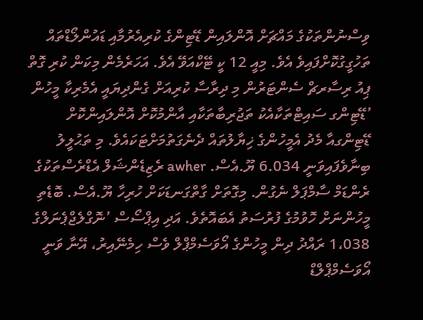ވިސްނުންތަކުގެ މައްޗަށް އޮންލައިން ޑޭޓިންގެ ކުރިއެރުމާއި ޑައުންލޯޑްތައް ތަހުގީގުކޮށްފައިވެ އެވެ. މިއީ 12 ކީ ޓޭކްއަވޭ އެވެ. އަހަރެމެން މިކަން ކުރި ގޮތް
ޕިއު ރިސާރޗް ސެންޓަރުން މި ދިރާސާ ކުރިއަށް ގެންދިޔައީ އެމެރިކާ މީހުން ’ޑޭޓިންގ ސައިޓްތަކާއެކު ތަޖުރިބާތަކާއި އާންމުކޮށް އޮންލައިންކޮށް ޑޭޓިންގއާ މެދު އެމީހުންގެ ޚިޔާލުތައް ދެނެގަތުމަށްޓަކައެވެ. މި ތަޙުލީލު ބިނާވެފައިވަނީ 6.034 ޔޫ.އެސް. awher ރެޒިޑެންޝަލް އެޑްރެސްތަކުގެ ރެންޑަމް ސާމްޕަލް ނެގުން. މިގޮތަށް ގާތްގަނޑަކަށް ހުރިހާ ޔޫ.އެސް. ބޮޑެތި މީހުންނަށް ހޮވުމުގެ ފުރުސަތު އެބައޮތެވެ. އަދި އިޕްސޯސް ’ނޮގްލެޖްޕެނަލްގެ 1،038 ރައްދު ދިން މީހުންގެ އޯވަސެމްޕްލް ވެސް ހިމެނޭއިރު، އޭނާ ވަނީ އޯވަސެމްޕްލްޑް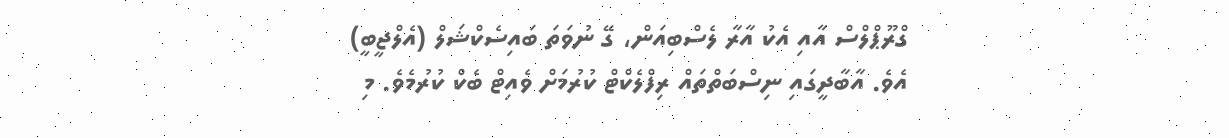ގްރޫޕްލްސް އާއި އެކު އާރާ ލެސްބިއަން، ގޭ ނުވަތަ ބައިސެކްޝަލް (އެލްޖީބީ) އެވެ. އާބާދީގައި ނިސްބަތްތައް ރިފްލެކްޓް ކުރުމަށް ވެއިޓް ބެކް ކުރުމެވެ. މި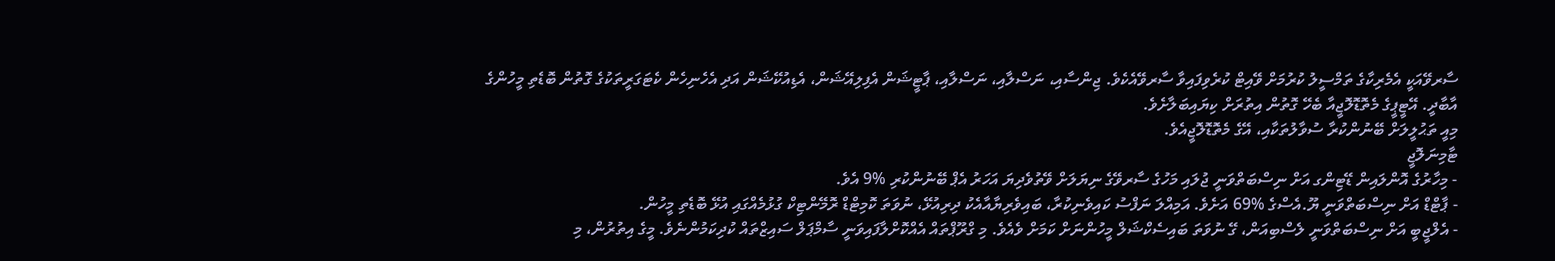ސާރވޭއަކީ އެމެރިކާގެ ތަމްސީލު ކުރުމަށް ވޭއިޓް ކުރެވިފައިވާ ސާރވޭއެކެވެ. ޖިންސާއި، ނަސްލާއި، ނަސްލާއި، ޕާޓީޝަން އެފިލިއޭޝަން، އެޑިއުކޭޝަން އަދި އެހެނިހެން ކެޓަގަރީތަކުގެ ގޮތުން ބޮޑެތި މީހުންގެ އާބާދީ. އޭޓީޕީގެ މެތޮޑޮލޮޖީއާ ބެހޭ ގޮތުން އިތުރަށް ކިޔައިބަލާށެވެ.
މިއީ ތަޙުލީލަށް ބޭނުންކުރާ ސުވާލުތަކާއި، އޭގެ މެތޮޑޮލޮޖީއެވެ.
ޓާމިނަލޮޖީ
- މިހާރުގެ އޮންލައިން ޑޭޓިންގ އަށް ނިސްބަތްވަނީ ޖުލައި މަހުގެ ސާރވޭގެ ނިޔަލަށް ވޭތުވެދިޔަ އަހަރު އެޕް ބޭނުންކުރި %9 އެވެ.
- ޕާޓްޑް އަށް ނިސްބަތްވަނީ ޔޫ.އެސްގެ %69 އަށެވެ. އަމިއްލަ ނަފްސު ކައިވެނިކުރާ، ބައިވެރިޔާއާއެކު ދިރިއުޅޭ، ނުވަތަ ކޮމިޓްޑް ރޮމޭންޓިކް ގުޅުމެއްގައި އުޅޭ ބޮޑެތި މީހުން.
- އެލްޖީބީ އަށް ނިސްބަތްވަނީ ލެސްބިއަން، ގޭ ނުވަތަ ބައިސެކްޝަލް މީހުންނަށް ކަމަށް ވެއެވެ. މި ގްރޫޕްތައް އެއްކޮށްލާފައިވަނީ ސާމްޕަލް ސައިޒްތައް ކުދިކަމުންނެވެ. މީގެ އިތުރުން، މި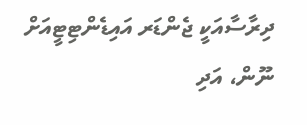ދިރާސާއަކީ ޖެންޑަރ އައިޑެންޓިޓީއަށް ނޫން، އަދި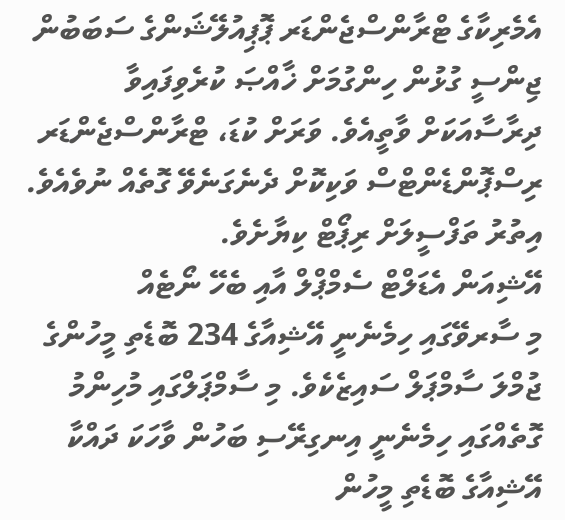އެމެރިކާގެ ޓްރާންސްޖެންޑަރ ޕޮޕިއުލޭޝަންގެ ސަބަބުން ޖިންސީ ގުޅުން ހިންގުމަށް ޚާއްޞަ ކުރެވިފައިވާ ދިރާސާއަކަށް ވާތީއެވެ. ވަރަށް ކުޑަ، ޓްރާންސްޖެންޑަރ ރިސްޕޮންޑެންޓްސް ވަކިކޮށް ދެނެގަނެވޭ ގޮތެއް ނުވެއެވެ. އިތުރު ތަފްސީލަށް ރިޕޯޓް ކިޔާށެވެ.
އޭޝިއަން އެޑަލްޓް ސެމްޕްލް އާއި ބެހޭ ނޯޓެއް
މި ސާރވޭގައި ހިމެނެނީ އޭޝިއާގެ 234 ބޮޑެތި މީހުންގެ ޖުމްލަ ސާމްޕަލް ސައިޒެކެވެ. މި ސާމްޕަލްގައި މުހިންމު ގޮތެއްގައި ހިމެނެނީ އިނގިރޭސި ބަހުން ވާހަކަ ދައްކާ އޭޝިއާގެ ބޮޑެތި މީހުން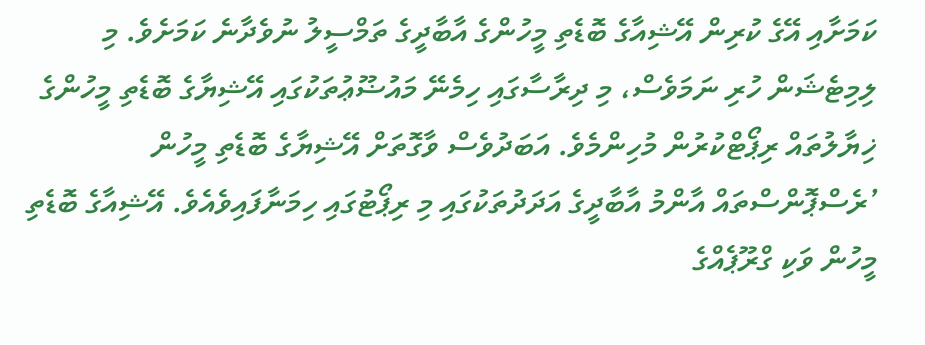ކަމަށާއި އޭގެ ކުރިން އޭޝިއާގެ ބޮޑެތި މީހުންގެ އާބާދީގެ ތަމްސީލު ނުވެދާނެ ކަމަށެވެ. މި ލިމިޓެޝަން ހުރި ނަމަވެސް، މި ދިރާސާގައި ހިމެނޭ މައުޟޫޢުތަކުގައި އޭޝިޔާގެ ބޮޑެތި މީހުންގެ ޚިޔާލުތައް ރިޕޯޓްކުރުން މުހިންމެވެ. އަބަދުވެސް ވާގޮތަށް އޭޝިޔާގެ ބޮޑެތި މީހުން ’ރެސްޕޮންސްތައް އާންމު އާބާދީގެ އަދަދުތަކުގައި މި ރިޕޯޓުގައި ހިމަނާފައިވެއެވެ. އޭޝިއާގެ ބޮޑެތި މީހުން ވަކި ގްރޫޕެއްގެ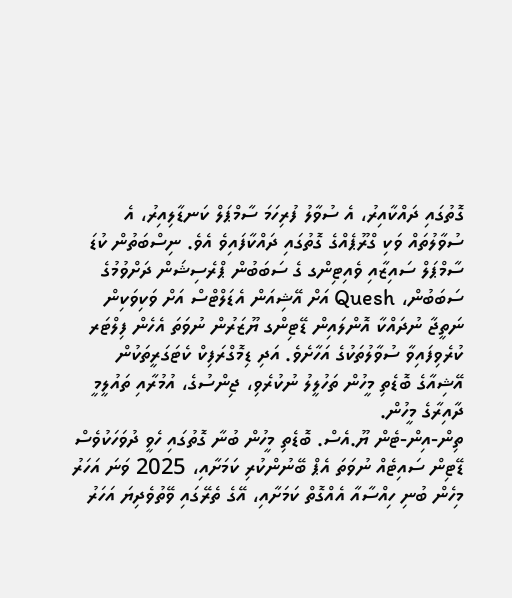ގޮތުގައި ދައްކާއިރު، އެ ސުވާލު ފުރިހަމަ ސާމްޕަލް ކަނޑާލިއިރު، އެ ސުވާލުތައް ވަކި ގްރޫޕެއްގެ ގޮތުގައި ދައްކާފައިވެ އެވެ. ނިސްބަތުން ކުޑަ ސާމްޕަލް ސައިޒާއި ވެއިޓިންގ ގެ ސަބަބުން ޕްރެސިޝަން ދަށްވުމުގެ ސަބަބުން، Quesh އަށް އޭޝިއަން އެޑަލްޓްސް އަށް ވަކިވަކިން ނަތީޖާ ނުދައްކާ އޮންލައިން ޑޭޓިންގ ޔޫޒަރުން ނުވަތަ އެހެން ފިލްޓަރ ކުރެވިފައިވާ ސުވާލުތަކުގެ އަހާށެވެ. އަދި ޑިމޮގްރަފިކް ކެޓަގަރީތަކުން އޭޝިއާގެ ބޮޑެތި މީހުން ތަހުލީލު ނުކުރެވި، ޖިންސުގެ، އުމުރާއި ތައުލީމީ ދާއިރާގެ މީހުން.
ތިން-އިން-ޓެން ޔޫ.އެސް. ބޮޑެތި މީހުން ބުނާ ގޮތުގައި ހެވީ ދުވަހަކުވެސް ޑޭޓިން ސައިޓެއް ނުވަތަ އެޕް ބޭނުންކުރި ކަމަށާއި، 2025 ވަނަ އަހަރު މިހެން ބުނި ހިއްސާއާ އެއްގޮތް ކަމަށާއި، އޭގެ ތެރޭގައި ވޭތުވެދިޔަ އަހަރު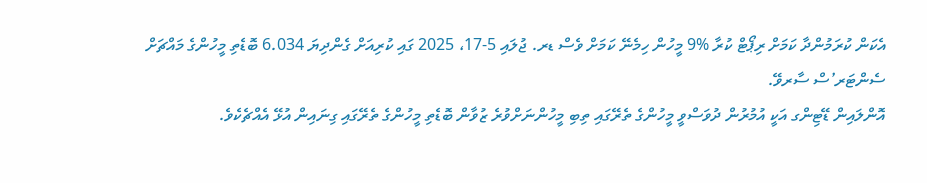އެކަން ކުރަމުންދާ ކަމަށް ރިޕޯޓް ކުރާ %9 މީހުން ހިމެނޭ ކަމަށް ވެސް ޑރ. ޖުލައި 5-17، 2025 ގައި ކުރިއަށް ގެންދިޔަ 6.034 ބޮޑެތި މީހުންގެ މައްޗަށް ސެންޓަރ’ސް ސާރވޭ.
އޮންލައިން ޑޭޓިންގ އަކީ އުމުރުން ދުވަސްވީ މީހުންގެ ތެރޭގައި ތިބި މީހުންނަށްވުރެ ޒުވާން ބޮޑެތި މީހުންގެ ތެރޭގައި ގިނައިން އުޅޭ އެއްޗެކެވެ.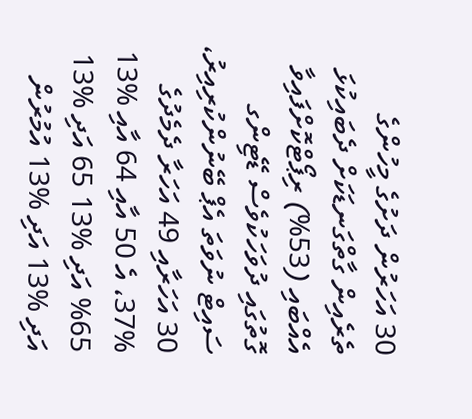30 އަހަރުން ދަށުގެ މީހުންގެ ތެރެއިން ގާތްގަނޑަކަށް ދެބައިކުޅަ އެއްބައި (53%) ރިޕޯޓްކޮށްފައިވާ ގޮތުގައި ދުވަހަކުވެސް ޑޭޓިންގ ސައިޓް ނުވަތަ އެޕް ބޭނުންކުރިއިރު، 30 އަހަރާއި 49 އަހަރާ ދެމެދުގެ %37، އެ 50 އާއި 64 އާއި %13 65% އަދި %13 65 އަދި %13 އަދި %13 އަދި %13 އުމުރުން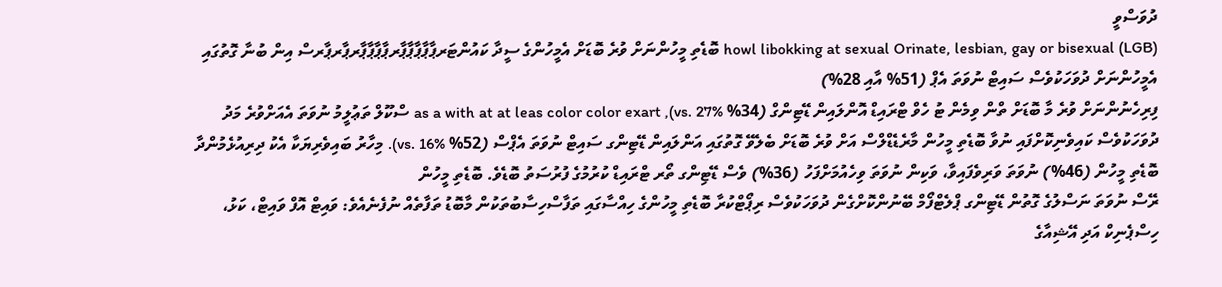ދުވަސްވީ
howl libokking at sexual Orinate, lesbian, gay or bisexual (LGB) ބޮޑެތި މީހުންނަށް ވުރެ ބޮޑަށް އެމީހުންގެ ސީދާ ކައުންޓަރޕާޕާޕާޕާޕާރޕާޕާޕާޕާރޕާރޕާރސް އިން ބުނާ ގޮތުގައި އެމީހުންނަށް ދުވަހަކުވެސް ސައިޓް ނުވަތަ އެޕް (51% އާއި 28%)
ފިރިހެނުންނަށް ވުރެ މާ ބޮޑަށް ތްން ވިމެން ޓު ހެވް ޓްރައިޑް އޮންލައިން ޑޭޓިންގް (34% vs. 27%), as a with at at leas color color exart ސްކޫލް ތަޢުލީމު ނުވަތަ އެއަށްވުރެ މަދު
ދުވަހަކުވެސް ކައިވެނިކޮށްފައި ނުވާ ބޮޑެތި މީހުން މާރެޑެޑްލްސް އަށް ވުރެ ބޮޑަށް ބެލެވޭ ގޮތުގައި އަންލައިން ޑޭޓިންގ ސައިޓް ނުވަތަ އެޕްސް (52% vs. 16%). މިހާރު ބައިވެރިޔަކާ އެކު ދިރިއުޅެމުންދާ ބޮޑެތި މީހުން (46%) ނުވަތަ ވަރިވެފައިވާ، ވަކިން ނުވަތަ ވިހެއުމަށްފަހު (36%) ވެސް ޑޭޓިންގ ތޯރ ޓްރައިޑް ކުރުމުގެ ފުރުސަތު ބޮޑެވެ. ބޮޑެތި މީހުން
ރޭސް ނުވަތަ ނަސްލުގެ ގޮތުން ޑޭޓިންގ ޕްލެޓްފޯމް ބޭނުންކޮށްގެން ދުވަހަކުވެސް ރިޕޯޓްކުރާ ބޮޑެތި މީހުންގެ ހިއްސާގައި ތަފާސްހިސާބުތަކުން މާބޮޑު ތަފާތެއް ނުފެނެއެވެ: ވައިޓް އޮފް ވައިޓް، ކަޅު، ހިސްޕެނިކް އަދި އޭޝިއާގެ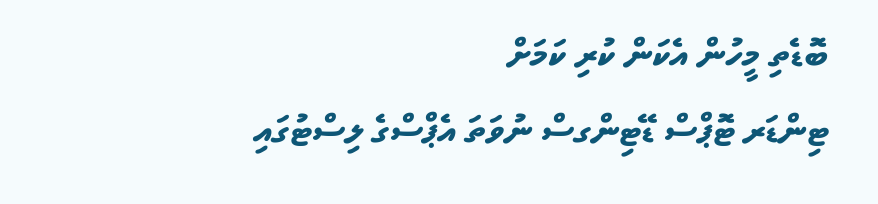ބޮޑެތި މީހުން އެކަން ކުރި ކަމަށް
ޓިންޑަރ ޓޮޕްސް ޑޭޓިންގސް ނުވަތަ އެޕްސްގެ ލިސްޓުގައި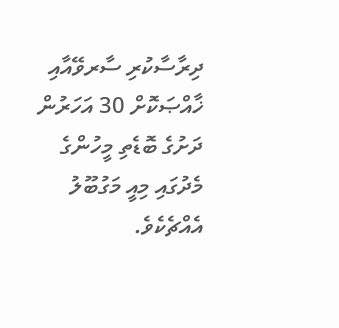ދިރާސާކުރި ސާރވޭއާއި ޚާއްޞަކޮށް 30 އަހަރުން ދަށުގެ ބޮޑެތި މީހުންގެ މެދުގައި މިއީ މަގުބޫލު އެއްޗެކެވެ.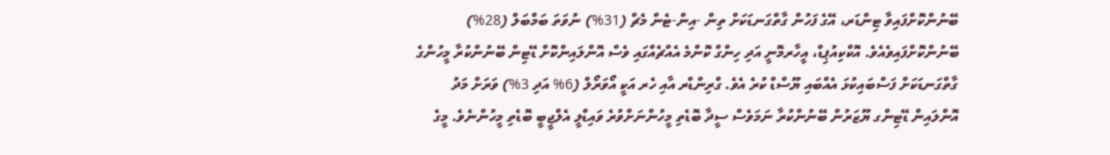ބޭނުންކޮށްފައިވާ ޓިންޑަރ، އޭގެ ފަހުން ގާތްގަނޑަކަށް ތިން -އިން-ޓެން މެޗް (31%) ނުވަތަ ބަމްބަލް (28%) ބޭނުންކޮށްފައިވެއެވެ. އޮކްކިއުޕިޑް، އީހާރމޮނީ އަދި ހިންގް ކޮންމެ އެއްޗެއްގައި ވެސް އޮންލައިންކޮށް ޑޭޓިން ބޭނުންކުރާ މީހުންގެ ގާތްގަނޑަކަށް ފަސްބައިކުޅަ އެއްބައި ޔޫސްޑް ކުރެ އެވެ. ގްރިންޑްރ އާއި ހެރ އަކީ އޯވަރޯލް (6% އަދި 3%) ވަރަށް މަދު އޮންލައިން ޑޭޓިންގ ޔޫޒަރުން ބޭނުންކުރާ ނަމަވެސް ސީދާ ބޮޑެތި މީހުންނަށްވުރެ ވައިޑްލީ އެލްޖީބީ ބޮޑެތި މީހުންނެވެ. މީގެ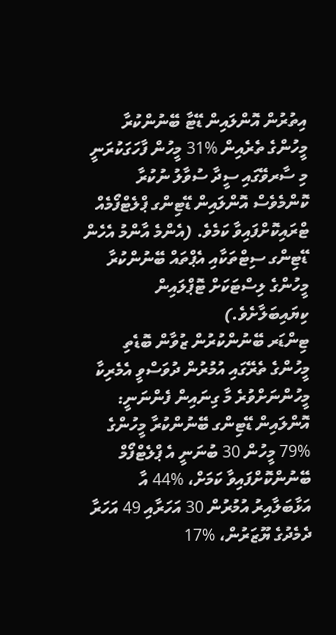އިތުރުން އޮންލައިން ޑޭޓާ ބޭނުންކުރާ މީހުންގެ ތެރެއިން %31 މީހުން ފާހަގަކުރަނީ މި ސާރވޭގައި ސީދާ ސުވާލު ނުކުރާ ކޮންމެވެސް އޮންލައިން ޑޭޓިންގ ޕްލެޓްފޯމެއް ޓްރައިކޮށްފައިވާ ކަމެވެ. (އެންމެ އާންމު އެހެން ޑޭޓިންގ ސިޓްތަކާއި އެޕްތައް ބޭނުންކުރާ މީހުންގެ ލިސްޓަކަށް ޓޮޕްލައިން ކިޔައިބަލާށެވެ.)
ޓިންޑަރ ބޭނުންކުރުން ޒުވާން ބޮޑެތި މީހުންގެ ތެރޭގައި އުމުރުން ދުވަސްވީ އެމެރިކާ މީހުންނަށްވުރެ މާ ގިނައިން ފެންނަނީ: އޮންލައިން ޑޭޓިންގ ބޭނުންކުރާ މީހުންގެ %79 މީހުން 30 ބުނަނީ އެ ޕްލެޓްފޯމް ބޭނުންކޮށްފައިވާ ކަމަށް، %44 އާ އަޅާބަލާއިރު އުމުރުން 30 އަހަރާއި 49 އަހަރާ ދެމެދުގެ ޔޫޒަރުން، %17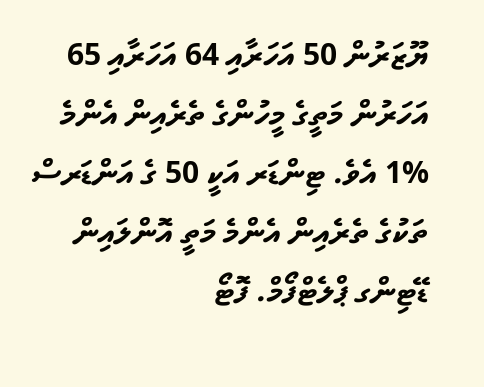ޔޫޒަރުން 50 އަހަރާއި 64 އަހަރާއި 65 އަހަރުން މަތީގެ މީހުންގެ ތެރެއިން އެންމެ %1 އެވެ. ޓިންޑަރ އަކީ 50 ގެ އަންޑަރސް ތަކުގެ ތެރެއިން އެންމެ މަތީ އޮންލައިން ޑޭޓިންގ ޕްލެޓްފޯމް. ފޮޓޯ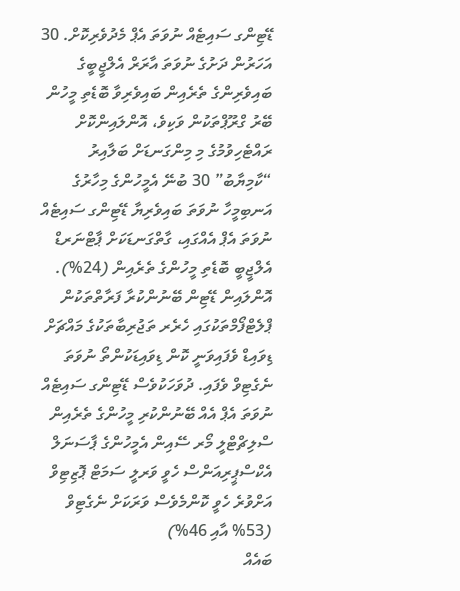ޑޭޓިންގ ސައިޓެއް ނުވަތަ އެޕް މެދުވެރިކޮށް. 30 އަހަރުން ދަށުގެ ނުވަތަ އާރަރް އެލްޖީބީގެ ބައިވެރިންގެ ތެރެއިން ބައިވެރިވާ ބޮޑެތި މީހުން ބޭރު ގްރޫޕްތަކުން ވަކިވެ، އޮންލައިންކޮށް ރައްޓެހިވުމުގެ މި މިންގަނޑަށް ބަލާއިރު “ކާމިޔާބު” 30 ބުނޭ އެމީހުންގެ މިހާރުގެ އަނބިމީހާ ނުވަތަ ބައިވެރިޔާ ޑޭޓިންގ ސައިޓެއް ނުވަތަ އެޕް އެއްގައި، ގާތްގަނޑަކަށް ޕާޓްނަރޑް އެލްޖީބީ ބޮޑެތި މީހުންގެ ތެރެއިން (24%).
އޮންލައިން ޑޭޓިން ބޭނުންކުރާ ފަރާތްތަކުން ޕްލެޓްފޯމްތަކުގައި ހެރެރ ތަޖުރިބާތަކުގެ މައްޗަށް ޑިވައިޑް ވެފައިވަނީ ކޮން ޑިވައިޑަކުންތޯ ނުވަތަ ނެގެޓިވް ވެފައި. ދުވަހަކުވެސް ޑޭޓިންގ ސައިޓެއް ނުވަތަ އެޕް އެއް ބޭނުންކުރި މީހުންގެ ތެރެއިން ސްލިޗްޓްލީ މޯރ ސޭއިން އެމީހުންގެ ޕާސަނަލް އެކްސްޕީރިއަންސް ހެވީ ވަރލީ ސަމަޓް ޕޮޒިޓިވް އަށްވުރެ ހެވީ ކޮންމެވެސް ވަރަކަށް ނެގެޓިވް (53% އާއި 46%)
ބައެއް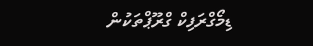ޑިމޯގްރަފިކް ގްރޫޕްތަކުން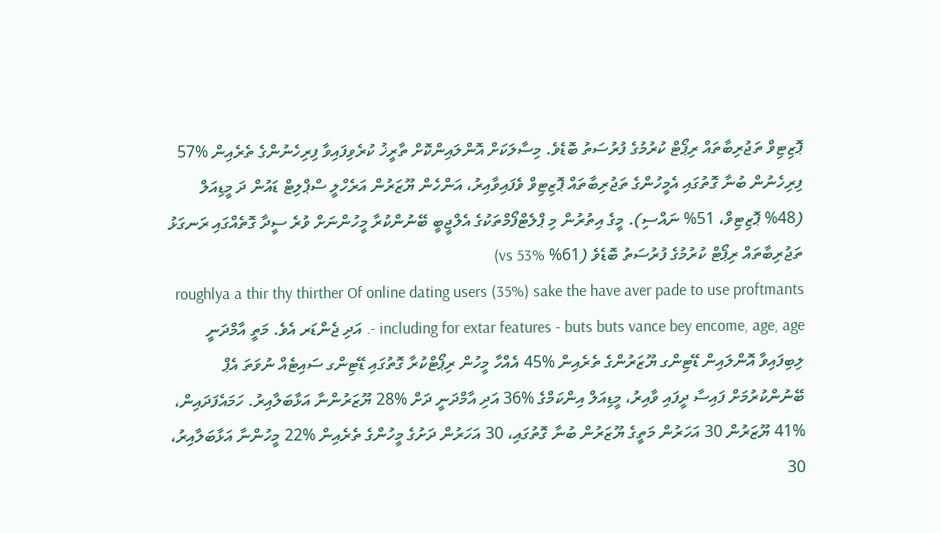ޕޮޒިޓިވް ތަޖުރިބާތައް ރިޕޯޓް ކުރުމުގެ ފުރުސަތު ބޮޑެވެ. މިސާލަކަށް އޮންލައިންކޮށް ތާރީޚު ކުރެވިފައިވާ ފިރިހެނުންގެ ތެރެއިން %57 ފިރިހެނުން ބުނާ ގޮތުގައި އެމީހުންގެ ތަޖުރިބާތައް ޕޮޒިޓިވް ވެފައިވާއިރު، އަންހެން ޔޫޒަރުން އަރެހްލީ ސްޕްލިޓް ޑައުން ދަ މީޑިއަލް (48% ޕޮޒިޓިވް، 51% ނައްސި). މީގެ އިތުރުން މި ޕްލެޓްފޯމްތަކުގެ އެލްޖީބީ ބޭނުންކުރާ މީހުންނަށް ވުރެ ސީދާ ގޮތެއްގައި ރަނގަޅު ތަޖުރިބާތައް ރިޕޯޓް ކުރުމުގެ ފުރުސަތު ބޮޑެވެ (61% vs 53%)
roughlya a thir thy thirther Of online dating users (35%) sake the have aver pade to use proftmants - including for extar features - buts buts vance bey encome, age, age. އަދި ޖެންޑަރ އެވެ. މަތީ އާމްދަނީ ލިބިފައިވާ އޮންލައިން ޑޭޓިންގ ޔޫޒަރުންގެ ތެރެއިން %45 އެއްހާ މީހުން ރިޕޯޓްކުރާ ގޮތުގައި ޑޭޓިންގ ސައިޓެއް ނުވަތަ އެޕް ބޭނުންކުރުމަށް ފައިސާ ދީފައި ވާއިރު، މީޑިއަލް އިންކަމްގެ %36 އަދި އާމްދަނީ ދަށް %28 ޔޫޒަރުންނާ އަޅާބަލާއިރު. ހަމައެފަދައިން، %41 ޔޫޒަރުން 30 އަހަރުން މަތީގެ ޔޫޒަރުން ބުނާ ގޮތުގައި، 30 އަހަރުން ދަށުގެ މީހުންގެ ތެރެއިން %22 މީހުންނާ އަޅާބަލާއިރު، 30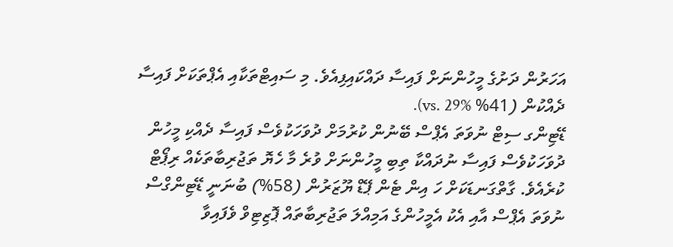އަހަރުން ދަށުގެ މީހުންނަށް ފައިސާ ދައްކައިފިއެވެ. މި ސައިޓްތަކާއި އެޕްތަކަށް ފައިސާ ދެއްކުން (41% vs. 29%).
ޑޭޓިންގ ސިޓް ނުވަތަ އެޕްސް ބޭނުން ކުރުމަށް ދުވަހަކުވެސް ފައިސާ ދެއްކި މީހުން ދުވަހަކުވެސް ފައިސާ ނުދައްކާ ތިބި މީހުންނަށް ވުރެ މާ ހެޔޮ ތަޖުރިބާތަކެއް ރިޕޯޓް ކުރެއެވެ. ގާތްގަނޑަކަށް ހަ އިން ޓެން ޕޭޑް ޔޫޒަރުން (58%) ބުނަނީ ޑޭޓިންގްސް ނުވަތަ އެޕްސް އާއި އެކު އެމީހުންގެ އަމިއްލަ ތަޖުރިބާތައް ޕޮޒިޓިވް ވެފައިވާ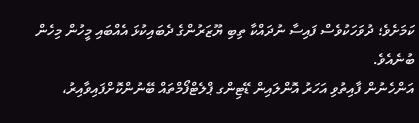ކަމަށެވެ؛ ދުވަހަކުވެސް ފައިސާ ނުދައްކާ ތިބި ޔޫޒަރުންގެ ދެބައިކުޅަ އެއްބައި މީހުން މިހެން ބުނެއެވެ.
އަންހެނުން ފާއިތުވި އަހަރު އޮންލައިން ޑޭޓިންގ ޕްލެޓްފޯމްތައް ބޭނުންކޮށްފައިވާއިރު،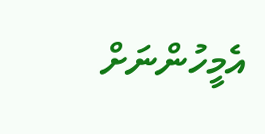އެމީހުންނަށް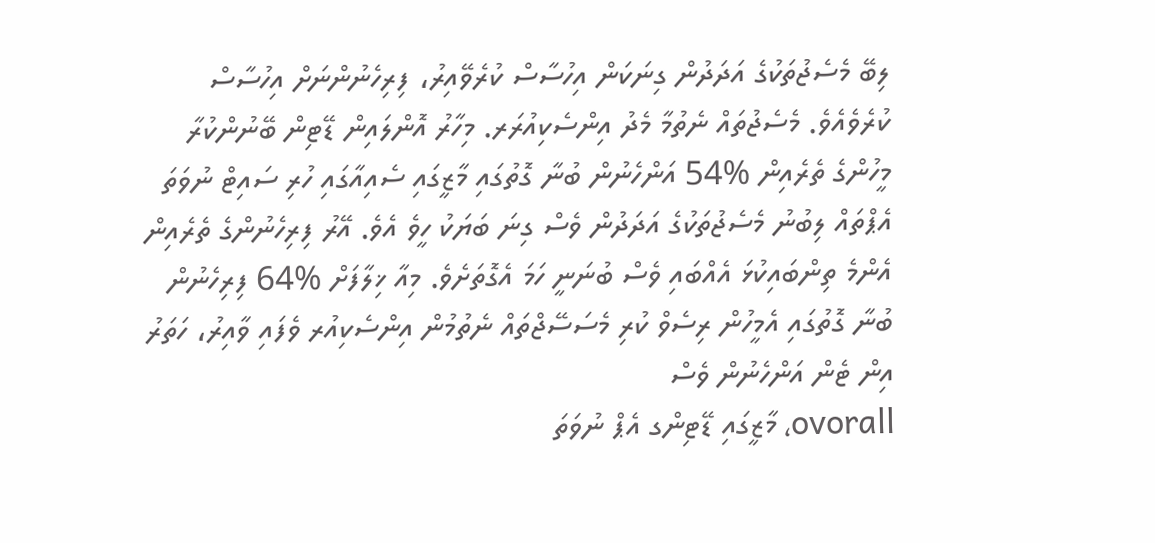ލިބޭ މެސެޖުތަކުގެ އަދަދުން ގިނަކަން އިހުސާސް ކުރެވޭއިރު، ފިރިހެނުންނަށް އިހުސާސް ކުރެވެއެވެ. މެސެޖުތައް ނެތުމާ މެދު އިންސެކިއުރަރ. މިހާރު އޮންލައިން ޑޭޓިން ބޭނުންކުރާ މީހުންގެ ތެރެއިން %54 އަންހެނުން ބުނާ ގޮތުގައި މާޒީގައި ސެއިއާގައި ހުރި ސައިޓް ނުވަތަ އެޕްތައް ލިބުނު މެސެޖުތަކުގެ އަދަދުން ވެސް ގިނަ ބަޔަކު ހީވެ އެވެ. އޭރު ފިރިހެނުންގެ ތެރެއިން އެންމެ ތިންބައިކުޅަ އެއްބައި ވެސް ބުނަނީ ހަމަ އެގޮތަށެވެ. މިއާ ޚިލާފަށް %64 ފިރިހެނުން ބުނާ ގޮތުގައި އެމީހުން ރިސެވް ކުރި މެސަސޭޖްތައް ނެތުމުން އިންސެކިއުރ ވެފައި ވާއިރު، ހަތަރު އިން ޓެން އަންހެނުން ވެސް
ovorall، މާޒީގައި ޑޭޓިންގ އެޕް ނުވަތަ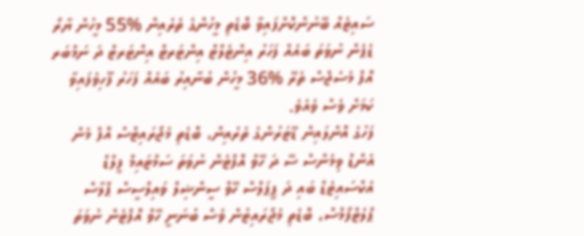ސައިޓެއް ބޭނުންކޮށްފައިވާ ބޮޑެތި މީހުންގެ ތެރެއިން %55 މީހުން ޔާރޯ ޑެޕެން ނުވަތަ ބައެއް ފަހަރު އިންޓެލްޓް އިންޓަރޓް އިންޓަރޓް ދަ ނަމްބަރ އޮފް މެސެޖްސް ތެރޭ %36 މީހުން ބުނާއިރު ބައެއް ފަހަރު ފޫހިވެފައިވާ ކަމަށް ވެސް ވެއެވެ.
ފަހުގެ އޮންލައިން ޑޭޓަރުންގެ ތެރެއިން، ބޮޑެތި މެޖޯރައިޓްސް އޮފް މެން އެންޑް ވިމެންސް ސޭ ދަ ހޭވް އޮފްޓެން ނުވަތަ ސަމްޓައިމް ފީލްޑް އެކްސައިޓެޑް ބައި ދަ ޕީޕަލްސް ހޭވް ސީންޝިލް ވައިލްސީސް ޕްލާސް ޕްލެޓްފޯމްސް، ބޮޑެތި މެޖޯރައިޓުން ވެސް ބުނަނީ ހޭވް އޮފްޓެން ނުވަތަ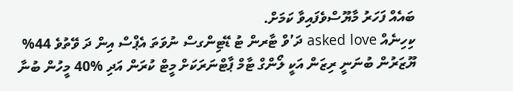ބައެއް ފަހަރު މާޔޫސްވެފައިވާ ކަމަށް.
ކިހިނެއް asked love ދަ’ވް ޓާރން ޓު ޑޭޓިންގސް ނުވަތަ އެޕްސް އިން ދަ ވޭތުވެ 44% ޔޫޒަރުން ބުނަނީ ރިޒަން އަކީ ލޯންގް ޓާމް ޕާޓްނަރަކަށް މީޓް ކުރަން އަދި %40 މީހުން ބުނާ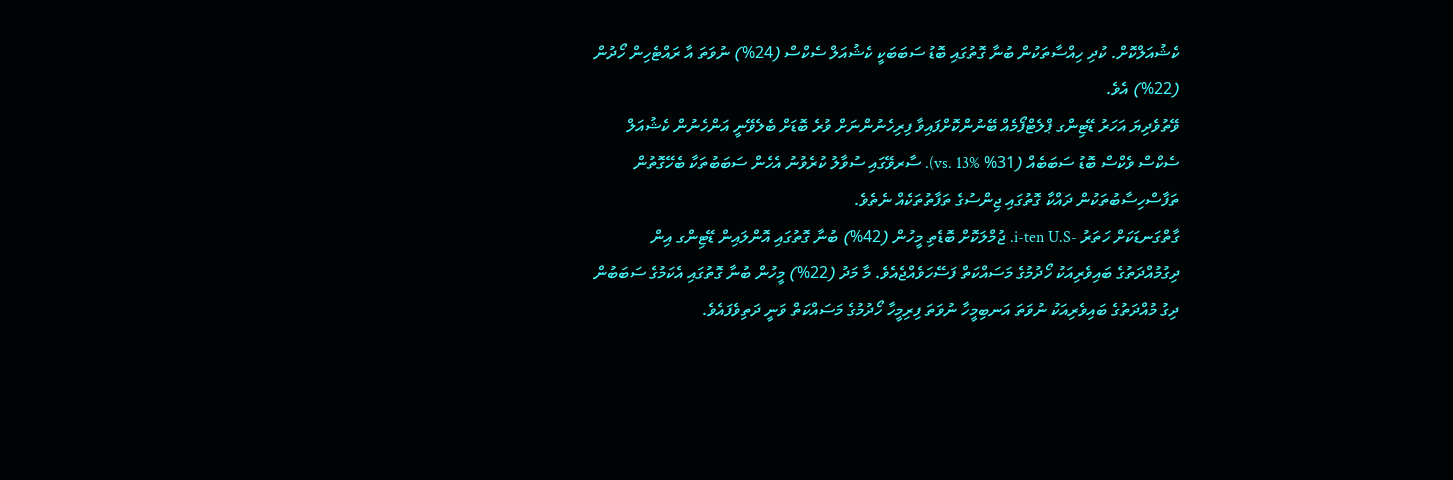ކެޝުއަލްކޮށް. ކުދި ހިއްސާތަކުން ބުނާ ގޮތުގައި ބޮޑު ސަބަބަކީ ކެޝުއަލް ސެކްސް (24%) ނުވަތަ އާ ރައްޓެހިން ހޯދުން (22%) އެވެ.
ވޭތުވެދިޔަ އަހަރު ޑޭޓިންގ ޕްލެޓްފޯމެއް ބޭނުންކޮށްފައިވާ ފިރިހެނުންނަށް ވުރެ ބޮޑަށް ބެލެވޭނީ އަންހެނުން ކެޝުއަލް ސެކްސް ވެކްސް ބޮޑު ސަބަބެއް (31% vs. 13%). ސާރވޭގައި ސުވާލު ކުރެވުނު އެހެން ސަބަބުތަކާ ބެހޭގޮތުން ތަފާސްހިސާބުތަކުން ދައްކާ ގޮތުގައި ޖިންސުގެ ތަފާތުތަކެއް ނެތެވެ.
ގާތްގަނޑަކަށް ހަތަރު -i-ten U.S. ޖުމްލަކޮށް ބޮޑެތި މީހުން (42%) ބުނާ ގޮތުގައި އޮންލައިން ޑޭޓިންގ އިން ދިގުމުއްދަތުގެ ބައިވެރިއަކު ހޯދުމުގެ މަސައްކަތް ފަސޭހަވެއްޖެއެވެ. މާ މަދު (22%) މީހުން ބުނާ ގޮތުގައި އެކަމުގެ ސަބަބުން ދިގު މުއްދަތުގެ ބައިވެރިއަކު ނުވަތަ އަނބިމީހާ ނުވަތަ ފިރިމީހާ ހޯދުމުގެ މަސައްކަތް ވަނީ ދަތިވެފައެވެ.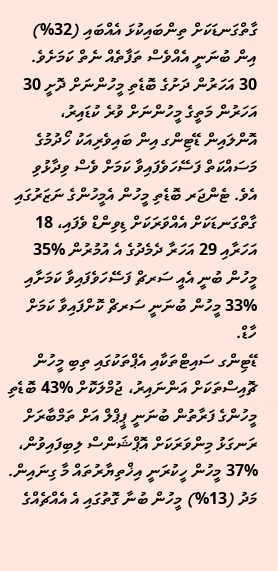ގާތްގަނޑަކަށް ތިންބައިކުޅަ އެއްބައި (32%) އިން ބުނަނީ އެއްވެސް ތަފާތެއް ނެތް ކަމަށެވެ.
30 އަހަރުން ދަށުގެ ބޮޑެތި މީހުންނަށް ދޮށީ 30 އަހަރުން މަތީގެ މީހުންނަށް ވުރެ ކުޑައިރު، އޮންލައިން ޑޭޓިންގ އިން ބައިވެރިއަކު ހޯދުމުގެ މަސައްކަތް ފަސޭހަވެފައިވާ ކަމަށް ވެސް ވިދާޅުވި އެވެ. ޓެންޖަރ ބޮޑެތި މީހުން އެމީހުންގެ ނަޒަރުގައި ގާތްގަނޑަކަށް އެއްވަރަކަށް ޑިވިންޑް ވެފައި، 18 އަހަރާއި 29 އަހަރާ ދެމެދުގެ އެ އުމުރުން %35 މީހުން ބުނީ އެއީ ސަރޗް ފަސޭހަވެފައިވާ ކަމަށާއި %33 މީހުން ބުނަނީ ސަރޗް ކޮށްފައިވާ ކަމަށް ހާޑް.
ޑޭޓިންގ ސައިޓްތަކާއި އެޕްތަކުގައި ތިބި މީހުން ޗޮއިސްތަކަށް އަންނައިރު، ޖުމްލަކޮށް %43 ބޮޑެތި މީހުންގެ ފަރާތުން ބުނަނީ ޕީޕްލް އަށް ތަމްބާރަށް ރަނގަޅު މިންވަރަކަށް އޮޕްޝަންސް ލިބިފައިވުން، %37 މީހުން ހީކުރަނީ އިޚްތިޔާރުތައް މާ ގިނައިން. މަދު (13%) މީހުން ބުނާ ގޮތުގައި އެ އެއްޗެއްގެ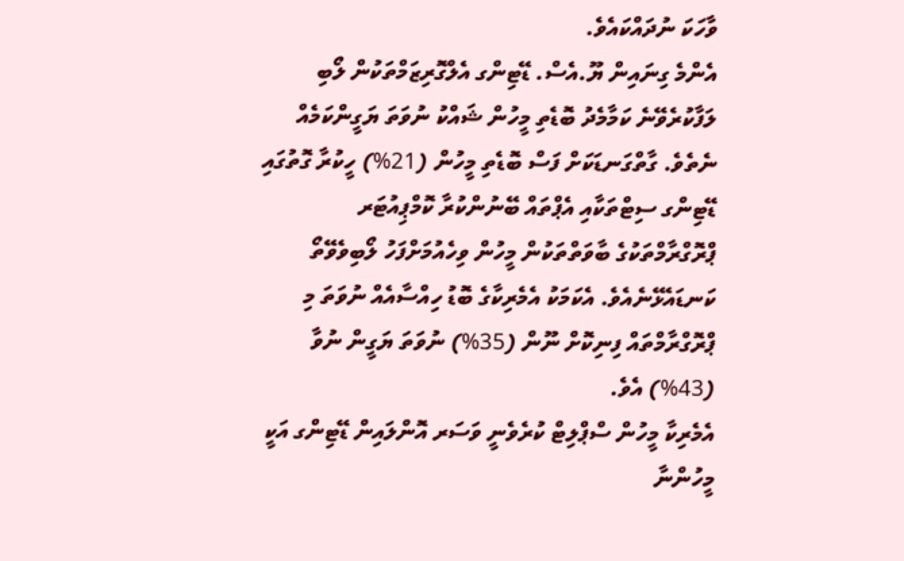ވާހަކަ ނުދައްކައެވެ.
އެންމެ ގިނައިން ޔޫ.އެސް. ޑޭޓިންގ އެލްގޮރިޒަމްތަކުން ލޯބި ލަފާކުރެވޭނެ ކަމާމެދު ބޮޑެތި މީހުން ޝައްކު ނުވަތަ ޔަގީންކަމެއް ނެތެވެ. ގާތްގަނޑަކަށް ފަސް ބޮޑެތި މީހުން (21%) ހީކުރާ ގޮތުގައި ޑޭޓިންގ ސިޓްތަކާއި އެޕްތައް ބޭނުންކުރާ ކޮމްޕިއުޓަރ ޕްރޮގްރާމްތަކުގެ ބާވަތްތަކުން މީހުން ވިހެއުމަށްފަހު ލޯބިވެވޭތޯ ކަނޑައެޅޭނެއެވެ. އެކަމަކު އެމެރިކާގެ ބޮޑު ހިއްސާއެއް ނުވަތަ މި ޕްރޮގްރާމްތައް ފިނިކޮށް ނޫން (35%) ނުވަތަ ޔަގީން ނުވާ (43%) އެވެ.
އެމެރިކާ މީހުން ސްޕްލިޓް ކުރެވެނީ ވަސަރ އޮންލައިން ޑޭޓިންގ އަކީ މީހުންނާ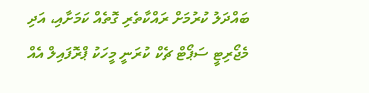ބައްދަލު ކުރުމަށް ރައްކާތެރި ގޮތެއް ކަމަށާއި، އަދި މެޖޯރިޓީ ސަޕޯޓް ޗެކް ކުރަނީ މީހަކު ޕްރޮފައިލް އެއް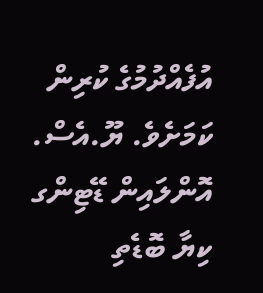އުފެއްދުމުގެ ކުރިން ކަމަށެވެ. ޔޫ.އެސް. އޮންލައިން ޑޭޓިންގ ކިޔާ ބޮޑެތި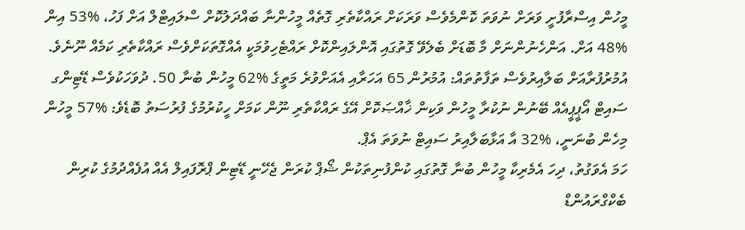މީހުން އިސްރާފުށީ ވަރަށް ނުވަތަ ކޮންމެވެސް ވަރަކަށް ރައްކާތެރި ގޮތެއް މީހުންނާ ބައްދަލުކޮށް ސްލައިޓްލް އަށް ފަހު، %53 އިން %48 އަށް. އަންހެނުންނަށް މާ ބޮޑަށް ބެލެވޭ ގޮތުގައި އޮންލައިންކޮށް ރައްޓެހިވުމަކީ އެއްގޮތަކަށްވެސް ރައްކާތެރި ކަމެއް ނޫނެވެ.
އުމުރުފުރާއަށް ބަލާއިރުވެސް ތަފާތުތައް: އުމުރުން 65 އަހަރާއި އެއަށްވުރެ މަތީގެ %62 މީހުން ބުނާ 50. ދުވަހަކުވެސް ޑޭޓިންގ ސައިޓް އޯޕީޕީއެއް ބޭނުން ނުކުރާ މީހުން ވަކިން ޚާއްޞަކޮށް އޭގެ ރައްކާތެރި ނޫން ކަމަށް ހީކުރުމުގެ ފުރުސަތު ބޮޑެވެ: %57 މީހުން މިހެން ބުނަނީ، %32 އާ އަޅާބަލާއިރު ސައިޓް ނުވަތަ އެޕް.
ހަމަ އެވަގުތު، ދިހަ އެމެރިކާ މީހުން ބުނާ ގޮތުގައި ކުންފުނިތަކުން ޝޯޕް ކުރަން ޖެހޭނީ ޑޭޓިން ޕްރޮފައިލް އެއް އުފެއްދުމުގެ ކުރިން ބެކްގްރައުންޑް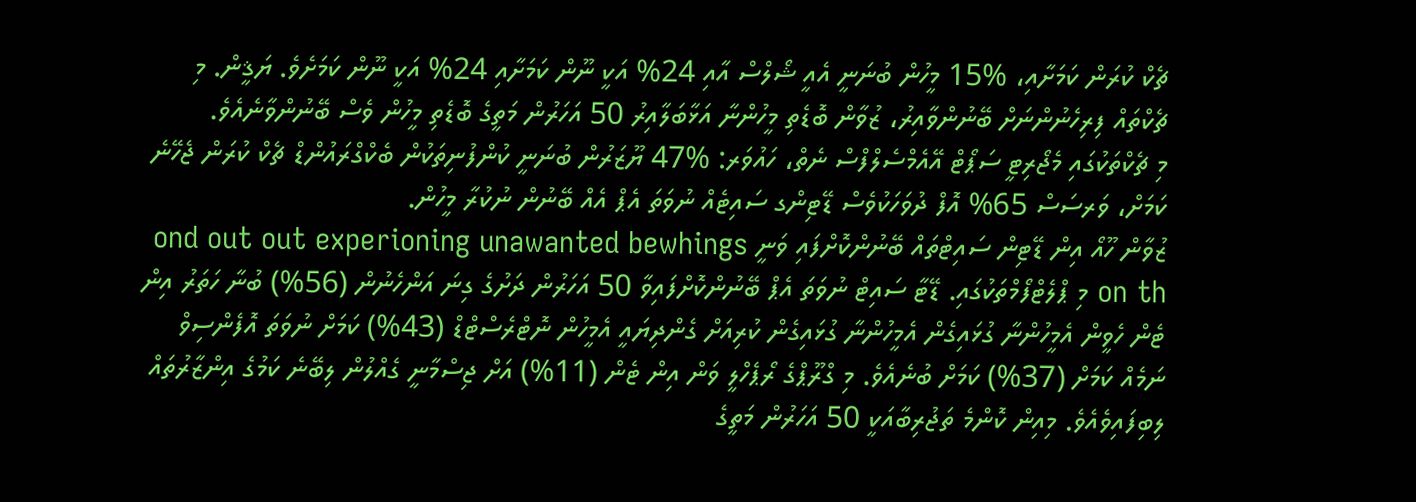ޗެކް ކުރަން ކަމަށާއި، %15 މީހުން ބުނަނީ އެއީ ޝޯލްސް އާއި 24% އަކީ ނޫން ކަމަށާއި 24% އަކީ ނޫން ކަމަށެވެ. ޔަޤީން. މި ޗެކްތައް ފިރިހެނުންނަށް ބޭނުންވާއިރު، ޒުވާން ބޮޑެތި މީހުންނާ އަޅާބަލާއިރު 50 އަހަރުން މަތީގެ ބޮޑެތި މީހުން ވެސް ބޭނުންވާނެއެވެ.
މި ޗެކްތަކުގައި މެޖޯރިޓީ ސަޕޯޓް އޭއެމްސެލްފްސް ނެތް، ހައުވަރ: %47 ޔޫޒަރުން ބުނަނީ ކުންފުނިތަކުން ބެކްގްރައުންޑް ޗެކް ކުރަން ޖެހޭނެ ކަމަށް، ވަރސަސް 65% އޮފް ދުވަހަކުވެސް ޑޭޓިންގ ސައިޓެއް ނުވަތަ އެޕް އެއް ބޭނުން ނުކުރާ މީހުން.
ޒުވާން ހޫއޯ އިން ޑޭޓިން ސައިޓްތައް ބޭނުންކޮށްފައި ވަނީ ond out out experioning unawanted bewhings on th މި ޕްލެޓްފޯމްތަކުގައި. ޑޭޓާ ސައިޓް ނުވަތަ އެޕް ބޭނުންކޮށްފައިވާ 50 އަހަރުން ދަށުގެ ގިނަ އަންހެނުން (56%) ބުނާ ހަތަރު އިން ޓެން ހެވީން އެމީހުންނާ ގުޅައިގެން އެމީހުންނާ ގުޅައިގެން ކުރިއަށް ގެންދިޔައީ އެމީހުން ނޮޓްރެސްޓްޑް (43%) ކަމަށް ނުވަތަ އޮފެންސިވް ނަމެއް ކަމަށް (37%) ކަމަށް ބުނެއެވެ. މި ގްރޫޕްގެ ރޯޕެހްލީ ވަން އިން ޓެން (11%) އަށް ޖިސްމާނީ ގެއްލުން ލިބޭނެ ކަމުގެ އިންޒާރުތައް ލިބިފައިވެއެވެ. މިއިން ކޮންމެ ތަޖުރިބާއަކީ 50 އަހަރުން މަތީގެ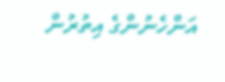އަންހެނުންގެ އިތުރުން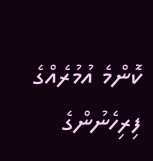ކޮންމެ އުމުރެއްގެ ފިރިހެނުންގެ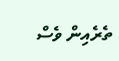ތެރެއިން ވެސް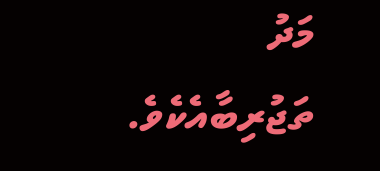މަދު ތަޖުރިބާއެކެވެ.